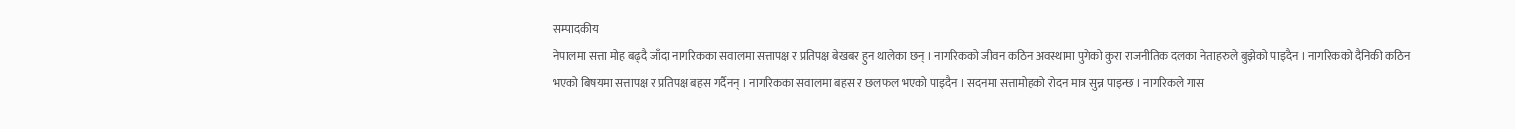सम्पादकीय
नेपालमा सत्ता मोह बढ्दै जाँदा नागरिकका सवालमा सत्तापक्ष र प्रतिपक्ष बेखबर हुन थालेका छन् । नागरिकको जीवन कठिन अवस्थामा पुगेको कुरा राजनीतिक दलका नेताहरुले बुझेको पाइदैन । नागरिकको दैनिकी कठिन भएको बिषयमा सत्तापक्ष र प्रतिपक्ष बहस गर्दैनन् । नागरिकका सवालमा बहस र छलफल भएको पाइदैन । सदनमा सत्तामोहको रोदन मात्र सुन्न पाइन्छ । नागरिकले गास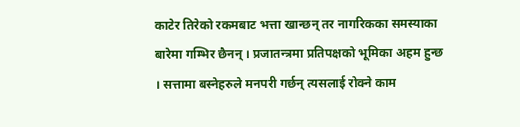काटेर तिरेको रकमबाट भत्ता खान्छन् तर नागरिकका समस्याका बारेमा गम्भिर छैनन् । प्रजातन्त्रमा प्रतिपक्षको भूमिका अहम हुन्छ । सत्तामा बस्नेहरुले मनपरी गर्छन् त्यसलाई रोक्ने काम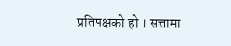प्रतिपक्षको हो । सत्तामा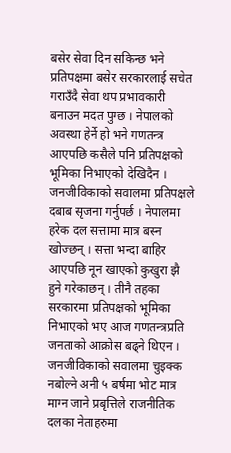बसेर सेवा दिन सकिन्छ भने प्रतिपक्षमा बसेर सरकारलाई सचेत गराउँदै सेवा थप प्रभावकारी बनाउन मदत पुग्छ । नेपालको अवस्था हेर्ने हो भने गणतन्त्र आएपछि कसैले पनि प्रतिपक्षको भूमिका निभाएको देखिदैन । जनजीविकाको सवालमा प्रतिपक्षले दबाब सृजना गर्नुपर्छ । नेपालमा हरेक दल सत्तामा मात्र बस्न खोज्छन् । सत्ता भन्दा बाहिर आएपछि नून खाएको कुखुरा झै हुने गरेकाछन् । तीनै तहका सरकारमा प्रतिपक्षको भूमिका निभाएको भए आज गणतन्त्रप्रति जनताको आक्रोस बढ्ने थिएन । जनजीविकाको सवालमा चुइक्क नबोल्ने अनी ५ बर्षमा भोट मात्र माग्न जाने प्रबृत्तिले राजनीतिक दलका नेताहरुमा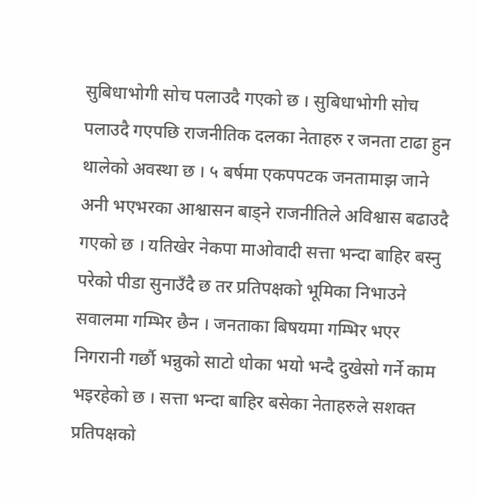सुबिधाभोगी सोच पलाउदै गएको छ । सुबिधाभोगी सोच पलाउदै गएपछि राजनीतिक दलका नेताहरु र जनता टाढा हुन थालेको अवस्था छ । ५ बर्षमा एकपपटक जनतामाझ जाने अनी भएभरका आश्वासन बाड्ने राजनीतिले अविश्वास बढाउदै गएको छ । यतिखेर नेकपा माओवादी सत्ता भन्दा बाहिर बस्नु परेको पीडा सुनाउँदै छ तर प्रतिपक्षको भूमिका निभाउने सवालमा गम्भिर छैन । जनताका बिषयमा गम्भिर भएर निगरानी गर्छौ भन्नुको साटो धोका भयो भन्दै दुखेसो गर्ने काम भइरहेको छ । सत्ता भन्दा बाहिर बसेका नेताहरुले सशक्त प्रतिपक्षको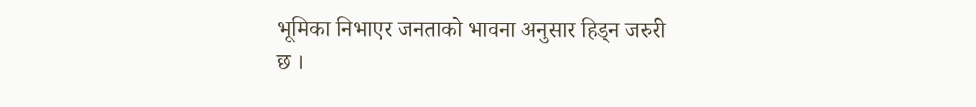भूमिका निभाएर जनताको भावना अनुसार हिड्न जरुरी छ ।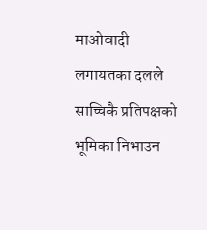माओवादी लगायतका दलले साच्चिकै प्रतिपक्षको भूमिका निभाउन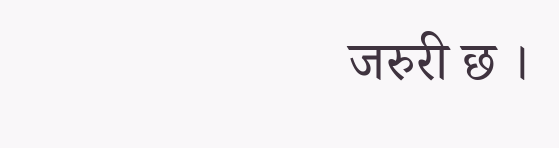जरुरी छ ।